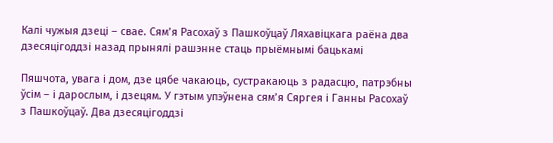Калі чужыя дзеці – свае. Сям’я Расохаў з Пашкоўцаў Ляхавіцкага раёна два дзесяцігоддзі назад прынялі рашэнне стаць прыёмнымі бацькамі

Пяшчота, увага і дом, дзе цябе чакаюць, сустракаюць з радасцю, патрэбны ўсім – і дарослым, і дзецям. У гэтым упэўнена сям’я Сяргея і Ганны Расохаў з Пашкоўцаў. Два дзесяцігоддзі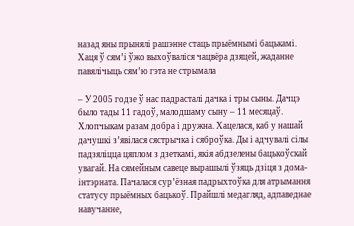назад яны прынялі рашэнне стаць прыёмнымі бацькамі. Хаця ў сям’і ўжо выхоўваліся чацвёра дзяцей, жаданне павялічыць сям’ю гэта не стрымала

– У 2005 годзе ў нас падрасталі дачка і тры сыны. Дачцэ было тады 11 гадоў, малодшаму сыну – 11 месяцаў. Хлопчыкам разам добра і дружна. Хацелася, каб у нашай дачушкі з’явілася сястрычка і сяброўка. Ды і адчувалі сілы падзяліцца цяплом з дзеткамі, якія абдзелены бацькоўскай увагай. На сямейным савеце вырашылі ўзяць дзіця з дома-інтэрната. Пачалася сур’ёзная падрыхтоўка для атрымання статусу прыёмных бацькоў. Прайшлі медагляд, адпаведнае навучанне,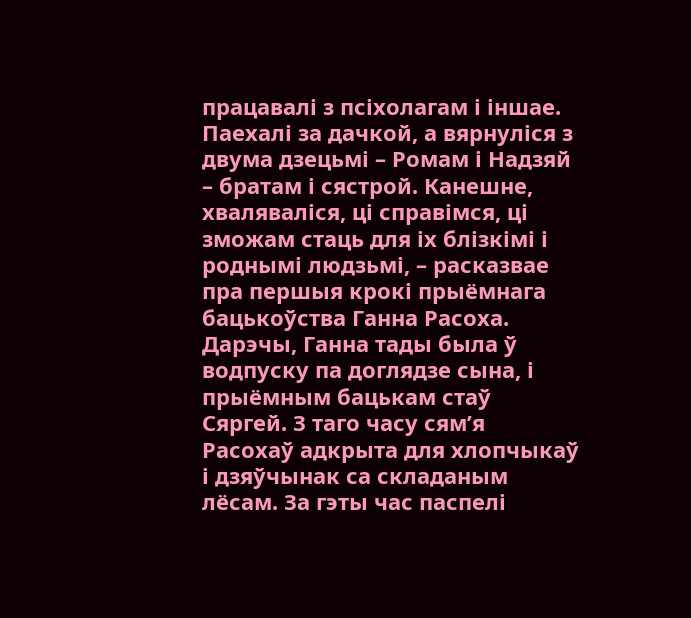працавалі з псіхолагам і іншае. Паехалі за дачкой, а вярнуліся з двума дзецьмі – Ромам і Надзяй – братам і сястрой. Канешне, хваляваліся, ці справімся, ці зможам стаць для іх блізкімі і роднымі людзьмі, – расказвае пра першыя крокі прыёмнага бацькоўства Ганна Расоха.
Дарэчы, Ганна тады была ў водпуску па доглядзе сына, і прыёмным бацькам стаў Сяргей. З таго часу сям’я Расохаў адкрыта для хлопчыкаў і дзяўчынак са складаным лёсам. За гэты час паспелі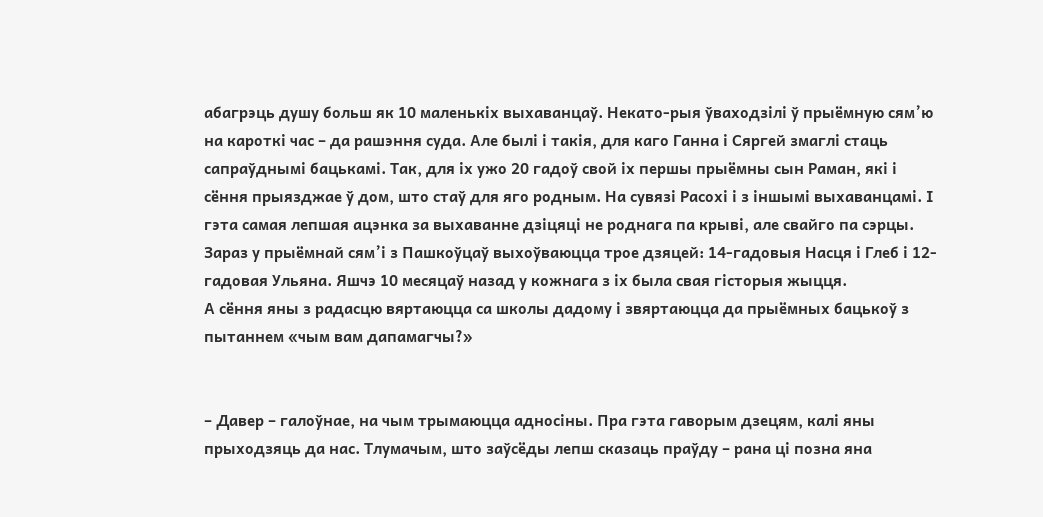абагрэць душу больш як 10 маленькіх выхаванцаў. Некато-рыя ўваходзілі ў прыёмную сям’ю на кароткі час – да рашэння суда. Але былі і такія, для каго Ганна і Сяргей змаглі стаць сапраўднымі бацькамі. Так, для іх ужо 20 гадоў свой іх першы прыёмны сын Раман, які і сёння прыязджае ў дом, што стаў для яго родным. На сувязі Расохі і з іншымі выхаванцамі. І гэта самая лепшая ацэнка за выхаванне дзіцяці не роднага па крыві, але свайго па сэрцы.
Зараз у прыёмнай сям’і з Пашкоўцаў выхоўваюцца трое дзяцей: 14-гадовыя Насця і Глеб і 12-гадовая Ульяна. Яшчэ 10 месяцаў назад у кожнага з іх была свая гісторыя жыцця.
А сёння яны з радасцю вяртаюцца са школы дадому і звяртаюцца да прыёмных бацькоў з пытаннем «чым вам дапамагчы?»


– Давер – галоўнае, на чым трымаюцца адносіны. Пра гэта гаворым дзецям, калі яны прыходзяць да нас. Тлумачым, што заўсёды лепш сказаць праўду – рана ці позна яна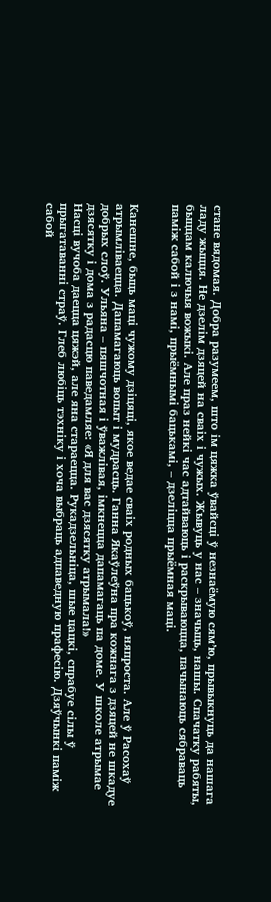стане вядомая. Добра разумеем, што ім цяжка ўвайсці ў незнаёмую сям’ю, прывыкнуць да нашага ладу жыцця. Не дзелім дзяцей на сваіх і чужых. Жывуць у нас – значыць, нашы. Спачатку рабяты, быццам калючыя вожыкі. Але праз нейкі час адтайваюць і раскрываюцца, пачынаюць сябраваць паміж сабой і з намі, прыёмнымі бацькамі, – дзеліцца прыёмная маці.


Канешне, быць маці чужому дзіцяці, якое ведае сваіх родных бацькоў, няпроста. Але ў Расохаў атрымліваецца. Дапамагаюць вопыт і мудрасць. Ганна Якаўлеўна пра кожнага з дзяцей не шкадуе добрых слоў. Ульяна – пяшчотная і ўважлівая, імкнецца дапамагаць па доме. У школе атрымае дзясятку і дома з радасцю паведамляе: «Я для вас дзясятку атрымала!»
Насці вучоба даецца цяжэй, але яна стараецца. Рукадзельніца, шые цацкі, спрабуе сілы ў прыгатаванні страў. Глеб любіць тэхніку і хоча выбраць адпаведную прафесію. Дзяўчынкі паміж сабой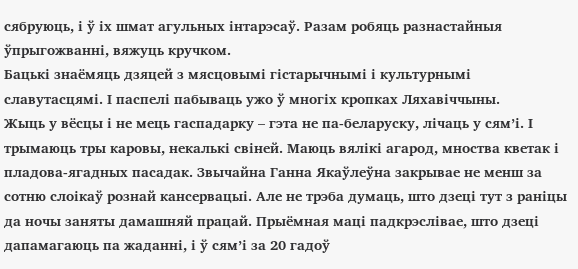сябруюць, і ў іх шмат агульных інтарэсаў. Разам робяць разнастайныя ўпрыгожванні, вяжуць кручком.
Бацькі знаёмяць дзяцей з мясцовымі гістарычнымі і культурнымі славутасцямі. І паспелі пабываць ужо ў многіх кропках Ляхавіччыны.
Жыць у вёсцы і не мець гаспадарку – гэта не па-беларуску, лічаць у сям’і. І трымаюць тры каровы, некалькі свіней. Маюць вялікі агарод, мноства кветак і пладова-ягадных пасадак. Звычайна Ганна Якаўлеўна закрывае не менш за сотню слоікаў рознай кансервацыі. Але не трэба думаць, што дзеці тут з раніцы да ночы заняты дамашняй працай. Прыёмная маці падкрэслівае, што дзеці дапамагаюць па жаданні, і ў сям’і за 20 гадоў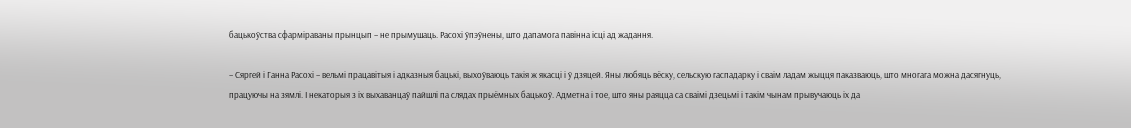бацькоўства сфарміраваны прынцып – не прымушаць. Расохі ўпэўнены, што дапамога павінна ісці ад жадання.

– Сяргей і Ганна Расохі – вельмі працавітыя і адказныя бацькі, выхоўваюць такія ж якасці і ў дзяцей. Яны любяць вёску, сельскую гаспадарку і сваім ладам жыцця паказваюць, што многага можна дасягнуць, працуючы на зямлі. І некаторыя з іх выхаванцаў пайшлі па слядах прыёмных бацькоў. Адметна і тое, што яны раяцца са сваімі дзецьмі і такім чынам прывучаюць іх да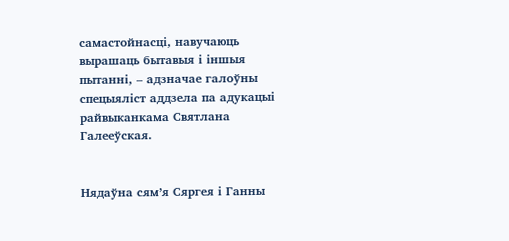самастойнасці, навучаюць вырашаць бытавыя і іншыя пытанні, – адзначае галоўны спецыяліст аддзела па адукацыі райвыканкама Святлана Галееўская.


Нядаўна сям’я Сяргея і Ганны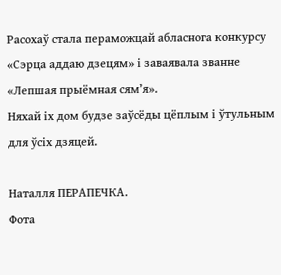Расохаў стала пераможцай абласнога конкурсу «Сэрца аддаю дзецям» і заваявала званне «Лепшая прыёмная сям’я».
Няхай іх дом будзе заўсёды цёплым і ўтульным для ўсіх дзяцей.

Наталля ПЕРАПЕЧКА.
Фота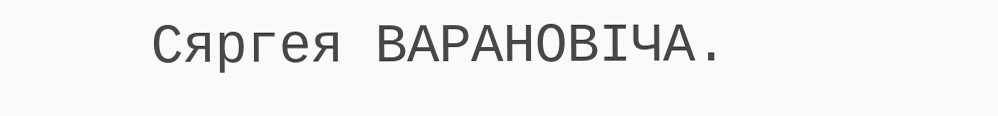Сяргея ВАРАНОВІЧА.